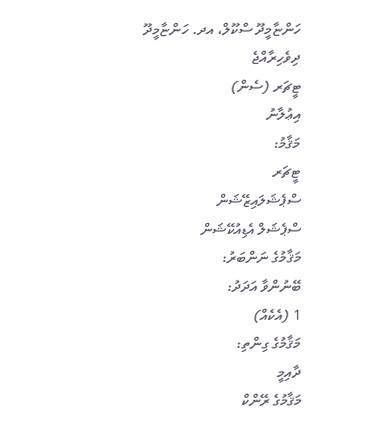ހަންޏާމީދޫ ސްކޫލް، އދ. ހަންޏާމީދޫ
ދިވެހިރާއްޖެ
ޓީޗަރ (ސެން)
އިޢުލާނު
މަޤާމު:
ޓީޗަރ
ސްޕެޝަލައިޒޭޝަން
ސްޕެޝަލް އެޑިއުކޭޝަން
މަޤާމުގެ ނަންބަރު:
ބޭނުންވާ އަދަދު:
1 (އެކެއް)
މަޤާމުގެ ގިންތި:
ދާއިމީ
މަޤާމުގެ ރޭންކް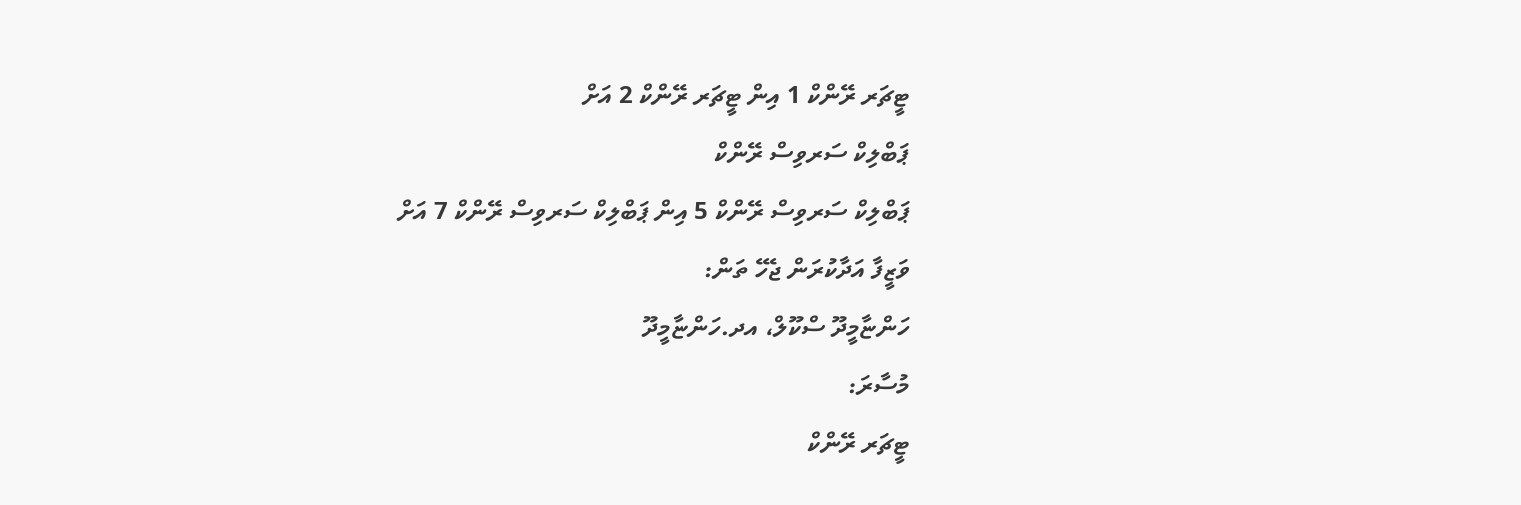ޓީޗަރ ރޭންކް 1 އިން ޓީޗަރ ރޭންކް 2 އަށް
ޕަބްލިކް ސަރވިސް ރޭންކް
ޕަބްލިކް ސަރވިސް ރޭންކް 5 އިން ޕަބްލިކް ސަރވިސް ރޭންކް 7 އަށް
ވަޒީފާ އަދާކުރަން ޖެހޭ ތަން:
ހަންޏާމީދޫ ސްކޫލް، އދ.ހަންޏާމީދޫ
މުސާރަ:
ޓީޗަރ ރޭންކް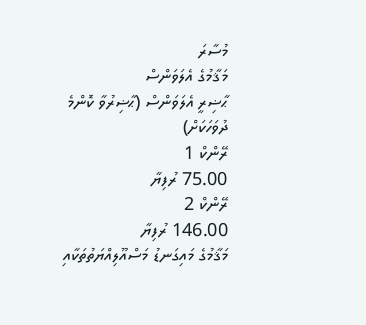މުސާރަ
މަޤާމުގެ އެލަވަންސް
ޙާޟިރީ އެލަވަންސް (ޙާޟިރުވާ ކޮންމެ ދުވަހަކަށް)
ރޭންކް 1
75.00 ރުފިޔާ
ރޭންކް 2
146.00 ރުފިޔާ
މަޤާމުގެ މައިގަނޑު މަސްއޫލިއްޔަތުތަކާއި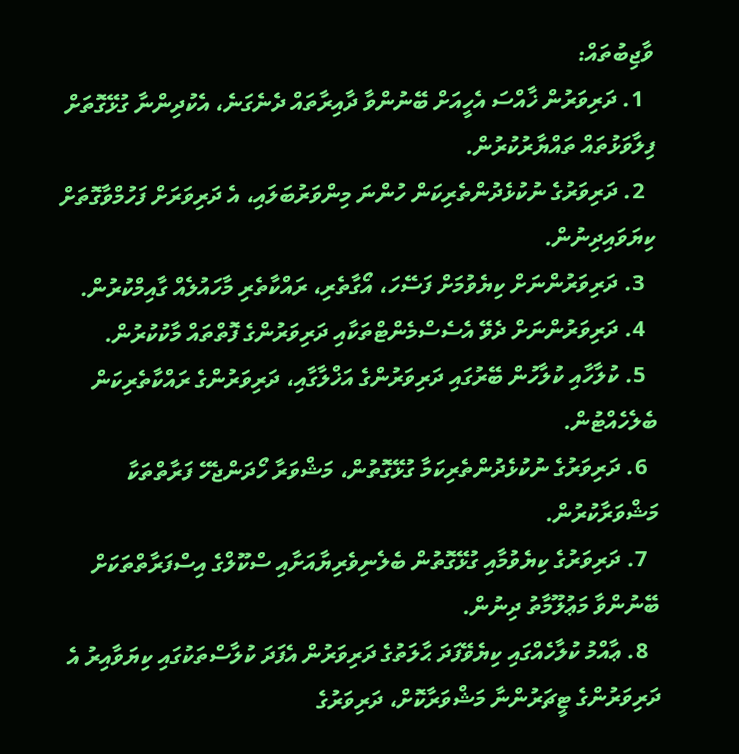ވާޖިބުތައް:
  1. ދަރިވަރުން ޚާއްސަ އެހީއަށް ބޭނުންވާ ދާއިރާތައް ދެނެގަނެ، އެކުދިންނާ ގުޅޭގޮތަށް ފިލާވަޅުތައް ތައްޔާރުކުރުން.
  2. ދަރިވަރުގެ ނުކުޅެދުންތެރިކަން ހުންނަ މިންވަރުބަލައި، އެ ދަރިވަރަށް ފަހުމްވާގޮތަށް ކިޔަވައިދިނުން.
  3. ދަރިވަރުންނަށް ކިޔެވުމަށް ފަސޭހަ، އޯގާތެރި، ރައްކާތެރި މާހައުލެއް ގާއިމްކުރުން.
  4. ދަރިވަރުންނަށް ދެވޭ އެސެސްމެންޓްތަކާއި ދަރިވަރުންގެ ފޮތްތައް މާކުކުރުން.
  5. ކުލާހާއި ކުލާހުން ބޭރުގައި ދަރިވަރުންގެ އަޚްލާގާއި، ދަރިވަރުންގެ ރައްކާތެރިކަން ބެލެހެއްޓުން.
  6. ދަރިވަރުގެ ނުކުޅެދުންތެރިކަމާ ގުޅޭގޮތުން، މަޝްވަރާ ހޯދަންޖެހޭ ފަރާތްތަކާ މަޝްވަރާކުރުން.
  7. ދަރިވަރުގެ ކިޔެވުމާއި ގުޅޭގޮތުން ބެލެނިވެރިޔާއަށާއި ސްކޫލްގެ އިސްފަރާތްތަކަށް ބޭނުންވާ މަޢުލޫމާތު ދިނުން.
  8. ޢާއްމު ކުލާހެއްގައި ކިޔެވޭފަދަ ޙާލަތުގެ ދަރިވަރުން އެފަދަ ކުލާސްތަކުގައި ކިޔަވާއިރު އެ ދަރިވަރުންގެ ޓީޗަރުންނާ މަޝްވަރާކޮށް، ދަރިވަރުގެ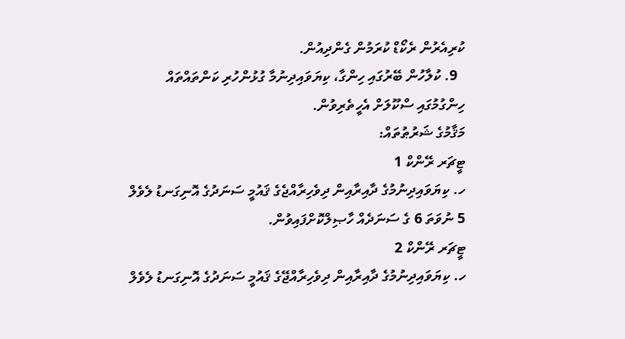ކުރިއެރުން ރެކޯޑް ކުރަމުން ގެންދިއުން.
  9. ކުލާހުން ބޭރުގައި ހިންގާ، ކިޔަވައިދިނުމާ ގުޅުންހުރި ކަންތައްތައް ހިންގުމުގައި ސްކޫލަށް އެހީތެރިވުން.
މަޤާމުގެ ޝަރުޠުތައް:
ޓީޗަރ ރޭންކް 1
ހ. ކިޔަވައިދިނުމުގެ ދާއިރާއިން ދިވެހިރާއްޖެގެ ޤައުމީ ސަނަދުގެ އޮނިގަނޑު ލެވެލް 5 ނުވަތަ 6 ގެ ސަނަދެއް ހާޞިލްކޮށްފައިވުން.
ޓީޗަރ ރޭންކް 2
ހ. ކިޔަވައިދިނުމުގެ ދާއިރާއިން ދިވެހިރާއްޖޭގެ ޤައުމީ ސަނަދުގެ އޮނިގަނޑު ލެވެލް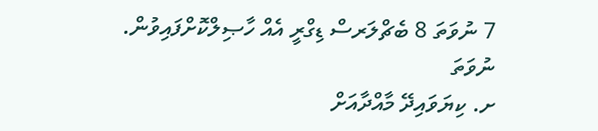7 ނުވަތަ 8 ބެޗްލަރސް ޑިގްރީ އެއް ހާޞިލްކޮށްފައިވުން.
ނުވަތަ
ށ. ކިޔަވައިދޭ މާއްދާއަށް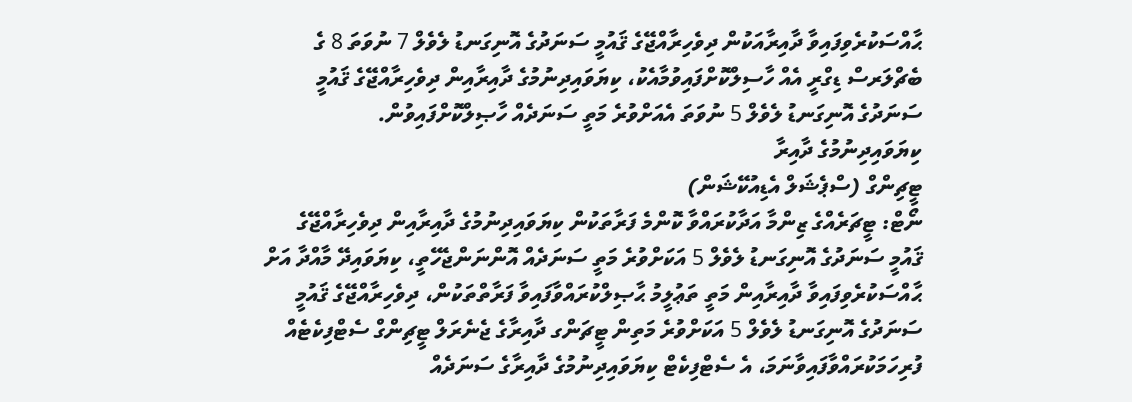ޙާއްސަކުރެވިފައިވާ ދާއިރާއަކުން ދިވެހިރާއްޖޭގެ ޤައުމީ ސަނަދުގެ އޮނިގަނޑު ލެވެލް 7 ނުވަތަ 8 ގެ ބެޗްލަރސް ޑިގްރީ އެއް ހާސިލްކޮށްފައިވުމާއެކު، ކިޔަވައިދިނުމުގެ ދާއިރާއިން ދިވެހިރާއްޖޭގެ ޤައުމީ ސަނަދުގެ އޮނިގަނޑު ލެވެލް 5 ނުވަތަ އެއަށްވުރެ މަތީ ސަނަދެއް ހާޞިލްކޮށްފައިވުން.
ކިޔަވައިދިނުމުގެ ދާއިރާ
ޓީޗިންގް (ސްޕެޝަލް އެޑިއުކޭޝަން)
ނޯޓް: ޓީޗަރެއްގެ ޒިންމާ އަދާކުރައްވާ ކޮންމެ ފަރާތަކުން ކިޔަވައިދިނުމުގެ ދާއިރާއިން ދިވެހިރާއްޖޭގެ ޤައުމީ ސަނަދުގެ އޮނިގަނޑު ލެވެލް 5 އަކަށްވުރެ މަތީ ސަނަދެއް އޮންނަންޖެހޭތީ، ކިޔަވައިދޭ މާއްދާ އަށް ޙާއްސަކުރެވިފައިވާ ދާއިރާއިން މަތީ ތަޢުލީމު ޙާޞިލްކުރައްވާފައިވާ ފަރާތްތަކުން، ދިވެހިރާއްޖޭގެ ޤައުމީ ސަނަދުގެ އޮނިގަނޑު ލެވެލް 5 އަކަށްވުރެ މަތިން ޓީޗަންގ ދާއިރާގެ ޖެނެރަލް ޓީޗިންގް ސެޓްފިކެޓެއް ފުރިހަމަކުރައްވާފައިވާނަމަ، އެ ސެޓްފިކެޓް ކިޔަވައިދިނުމުގެ ދާއިރާގެ ސަނަދެއް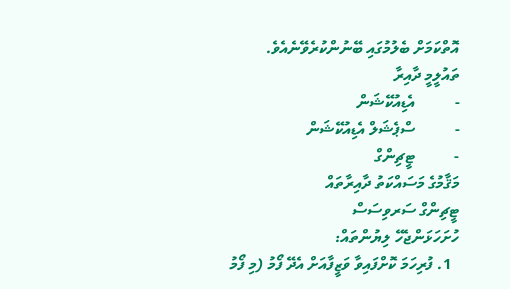އޮތްކަމަށް ބެލުމުގައި ބޭނުންކުރެވޭނެއެވެ.
ތައުލީމީ ދާއިރާ
-          އެޑިއުކޭޝަން
-          ސްޕެޝަލް އެޑިއުކޭޝަން
-          ޓީޗިންގް
މަޤާމުގެ މަސައްކަތު ދާއިރާތައް
ޓީޗިންގް ސަރވިސަސް
ހުށަހަޅަންޖެހޭ ލިޔުންތައް:
  1. ފުރިހަމަ ކޮށްފައިވާ ވަޒީފާއަށް އެދޭ ފޯމު (މި ފޯމު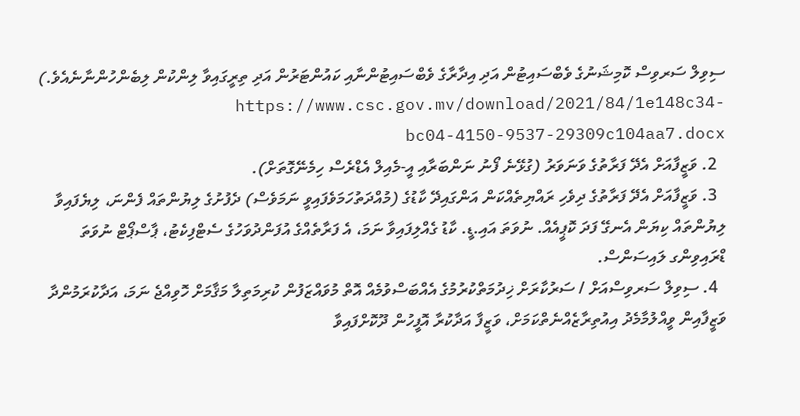ސިވިލް ސަރވިސް ކޮމިޝަނުގެ ވެބްސައިޓުން އަދި އިދާރާގެ ވެބްސައިޓުންނާއި ކައުންޓަރުން އަދި ތިރީގައިވާ ލިންކުން ލިބެންހުންނާނެއެވެ.)  https://www.csc.gov.mv/download/2021/84/1e148c34-bc04-4150-9537-29309c104aa7.docx
  2. ވަޒީފާއަށް އެދޭ ފަރާތުގެ ވަނަވަރު (ގުޅޭނެ ފޯނު ނަންބަރާއި އީ-މެއިލް އެޑްރެސް ހިމެނޭގޮތަށް).
  3. ވަޒީފާއަށް އެދޭ ފަރާތުގެ ދިވެހި ރައްޔިތެއްކަން އަންގައިދޭ ކާޑުގެ (މުއްދަތުހަމަވެފައިވީ ނަމަވެސް) ދެފުށުގެ ލިޔުންތައް ފެންނަ، ލިޔެފައިވާ ލިޔުންތައް ކިޔަން އެނގޭ ފަދަ ކޮޕީއެއް. ނުވަތަ އައި.ޑީ. ކާޑު ގެއްލިފައިވާ ނަމަ، އެ ފަރާތެއްގެ އުފަންދުވަހުގެ ސެޓްފިކެޓު، ޕާސްޕޯޓް ނުވަތަ ޑްރައިވިންގ ލައިސަންސް.
  4. ސިވިލް ސަރވިސްއަށް / ސަރުކާރަށް ޚިދުމަތްކުރުމުގެ އެއްބަސްވުމެއް އޮތް މުވައްޒަފުން ކުރިމަތިލާ މަޤާމަށް ހޮވިއްޖެ ނަމަ، އަދާކުރަމުންދާ ވަޒީފާއިން ވީއްލުމާމެދު އިއުތިރާޒެއްނެތްކަމަށް، ވަޒީފާ އަދާކުރާ އޮފީހުން ދޫކޮށްފައިވާ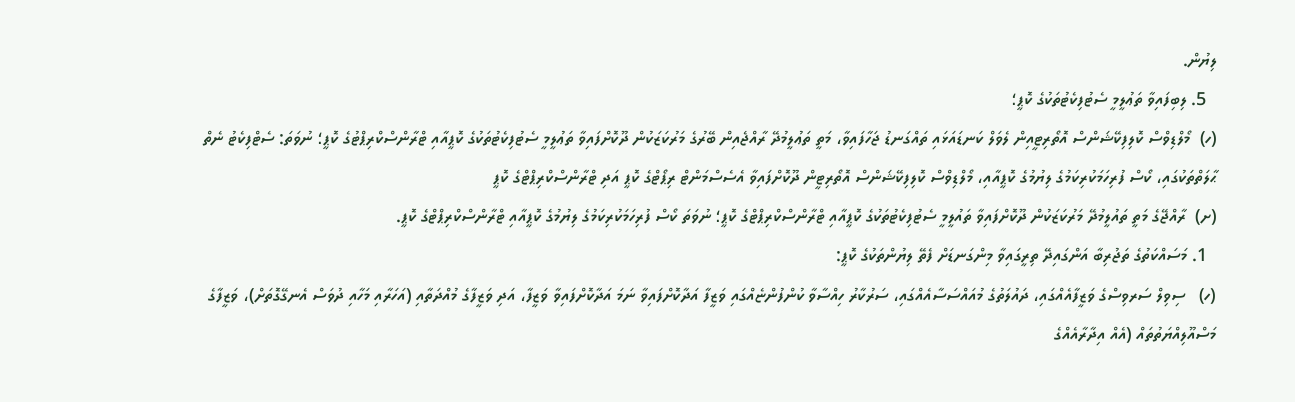ލިޔުން.
  5. ލިބިފައިވާ ތަޢުލީމީ ސެޓުފިކެޓުތަކުގެ ކޮޕީ؛
(ހ)  މޯލްޑިވްސް ކޮލިފިކޭޝަންސް އޮތޯރިޓީއިން ލެވަލް ކަނޑައަޅައި ތައްގަނޑު ޖަހާފައިވާ، މަތީ ތަޢުލީމުދޭ ރާއްޖެއިން ބޭރުގެ މަރުކަޒަކުން ދޫކޮށްފައިވާ ތަޢުލީމީ ސެޓުފިކެޓުތަކުގެ ކޮޕީއާއި ޓްރާންސްކްރިޕްޓުގެ ކޮޕީ؛ ނުވަތަ: ސެޓްފިކެޓު ނެތް ޙާލަތްތަކުގައި، ކޯސް ފުރިހަމަކުރިކަމުގެ ލިޔުމުގެ ކޮޕީއާއި، މޯލްޑިވްސް ކޮލިފިކޭޝަންސް އޮތޯރިޓީން ދޫކޮށްފައިވާ އެސެސްމަންޓް ރިޕޯޓްގެ ކޮޕީ އަދި ޓްރާންސްކްރިޕްޓްގެ ކޮޕީ
(ށ)  ރާއްޖޭގެ މަތީ ތައުލީމުދޭ މަރުކަޒަކުން ދޫކޮށްފައިވާ ތައުލީމީ ސެޓުފިކެޓުތަކުގެ ކޮޕީއާއި ޓްރާންސްކްރިޕްޓްގެ ކޮޕީ؛ ނުވަތަ ކޯސް ފުރިހަމަކުރިކަމުގެ ލިޔުމުގެ ކޮޕީއާއި ޓްރާންސްކްރިޕްޓްގެ ކޮޕީ.
  1. މަސައްކަތުގެ ތަޖުރިބާ އަންގައިދޭ ތިރީގައިވާ މިންގަނޑަށް ފެތޭ ލިޔުންތަކުގެ ކޮޕީ:
(ހ)   ސިވިލް ސަރވިސްގެ ވަޒީފާއެއްގައި، ދައުލަތުގެ މުއައްސަސާއެއްގައި، ސަރުކާރު ހިއްސާވާ ކުންފުންޏެއްގައި ވަޒީފާ އަދާކޮށްފައިވާ ނަމަ އަދާކޮށްފައިވާ ވަޒީފާ، އަދި ވަޒީފާގެ މުއްދަތާއި (އަހަރާއި މަހާއި ދުވަސް އެނގޭގޮތަށް)، ވަޒީފާގެ މަސްއޫލިއްޔަތުތައް (އެއް އިދާރާއެއްގެ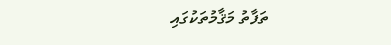ތަފާތު މަޤާމުތަކުގައި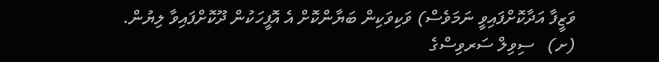ވަޒީފާ އަދާކޮށްފައިވީ ނަމަވެސް) ވަކިވަކިން ބަޔާންކޮށް އެ އޮފީހަކުން ދޫކޮށްފައިވާ ލިޔުން.
(ށ)   ސިވިލް ސަރވިސްގެ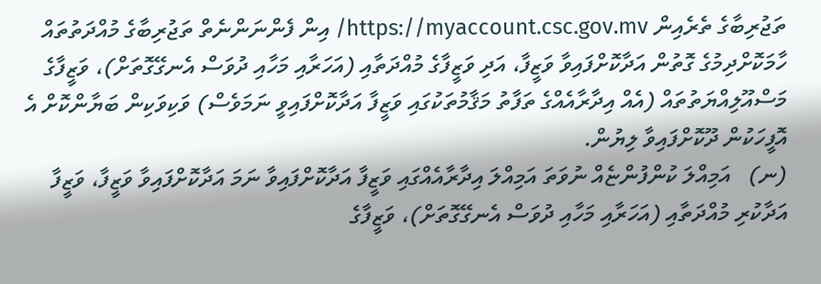ތަޖުރިބާގެ ތެރެއިން https://myaccount.csc.gov.mv/ އިން ފެންނަންނެތް ތަޖުރިބާގެ މުއްދަތުތައް ހާމަކޮށްދިމުގެ ގޮތުން އަދާކޮށްފައިވާ ވަޒީފާ، އަދި ވަޒީފާގެ މުއްދަތާއި (އަހަރާއި މަހާއި ދުވަސް އެނގޭގޮތަށް)، ވަޒީފާގެ މަސްއޫލިއްޔަތުތައް (އެއް އިދާރާއެއްގެ ތަފާތު މަޤާމުތަކުގައި ވަޒީފާ އަދާކޮށްފައިވީ ނަމަވެސް) ވަކިވަކިން ބަޔާންކޮށް އެ އޮފީހަކުން ދޫކޮށްފައިވާ ލިޔުން.
(ނ)   އަމިއްލަ ކުންފުންޏެއް ނުވަތަ އަމިއްލަ އިދާރާއެއްގައި ވަޒީފާ އަދާކޮށްފައިވާ ނަމަ އަދާކޮށްފައިވާ ވަޒީފާ، ވަޒީފާ އަދާކުރި މުއްދަތާއި (އަހަރާއި މަހާއި ދުވަސް އެނގޭގޮތަށް)، ވަޒީފާގެ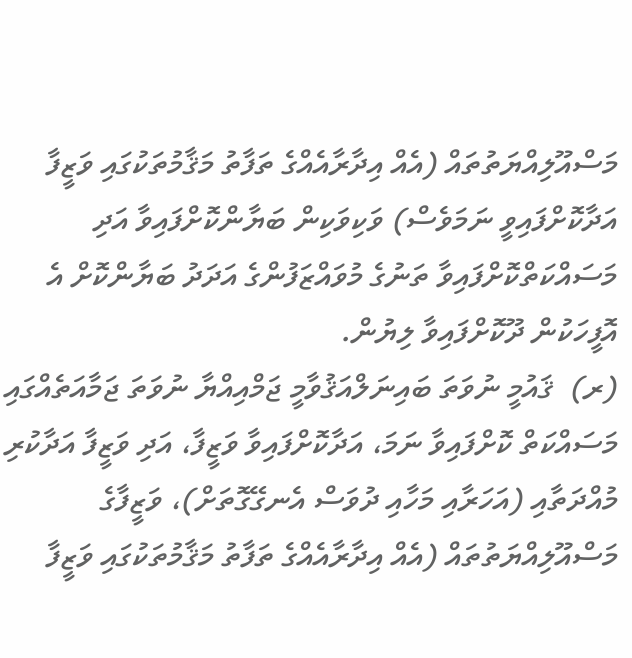މަސްއޫލިއްޔަތުތައް (އެއް އިދާރާއެއްގެ ތަފާތު މަޤާމުތަކުގައި ވަޒީފާ އަދާކޮށްފައިވީ ނަމަވެސް) ވަކިވަކިން ބަޔާންކޮށްފައިވާ އަދި މަސައްކަތްކޮށްފައިވާ ތަނުގެ މުވައްޒަފުންގެ އަދަދު ބަޔާންކޮށް އެ އޮފީހަކުން ދޫކޮށްފައިވާ ލިޔުން.
(ރ)  ޤައުމީ ނުވަތަ ބައިނަލްއަޤުވާމީ ޖަމްއިއްޔާ ނުވަތަ ޖަމާއަތެއްގައި މަސައްކަތް ކޮށްފައިވާ ނަމަ، އަދާކޮށްފައިވާ ވަޒީފާ، އަދި ވަޒީފާ އަދާކުރި މުއްދަތާއި (އަހަރާއި މަހާއި ދުވަސް އެނގޭގޮތަށް)، ވަޒީފާގެ މަސްއޫލިއްޔަތުތައް (އެއް އިދާރާއެއްގެ ތަފާތު މަޤާމުތަކުގައި ވަޒީފާ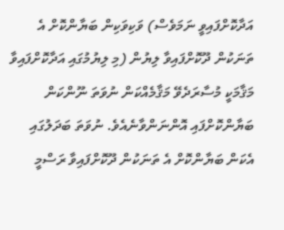އަދާކޮށްފައިވީ ނަމަވެސް) ވަކިވަކިން ބަޔާންކޮށް އެ ތަނަކުން ދޫކޮށްފައިވާ ލިޔުން (މި ލިޔުމުގައި އަދާކޮށްފައިވާ މަޤާމަކީ މުސާރަދެވޭ މަޤާމެއްކަން ނުވަތަ ނޫންކަން ބަޔާންކޮށްފައި އޮންނަންވާނެއެވެ. ނުވަތަ ބަދަލުގައި އެކަން ބަޔާންކޮށް އެ ތަނަކުން ދޫކޮށްފައިވާ ރަސްމީ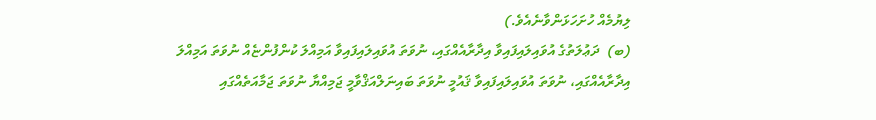ލިޔުމެއް ހުށަހަޅަންވާނެއެވެ.)
(ބ)  ދަޢުލަތުގެ އުވައިލައިފައިވާ އިދާރާއެއްގައި، ނުވަތަ އުވައިލައިފައިވާ އަމިއްލަ ކުންފުންޏެއް ނުވަތަ އަމިއްލަ އިދާރާއެއްގައި، ނުވަތަ އުވައިލައިފައިވާ ޤައުމީ ނުވަތަ ބައިނަލްއަޤްވާމީ ޖަމިއްޔާ ނުވަތަ ޖަމާއަތެއްގައި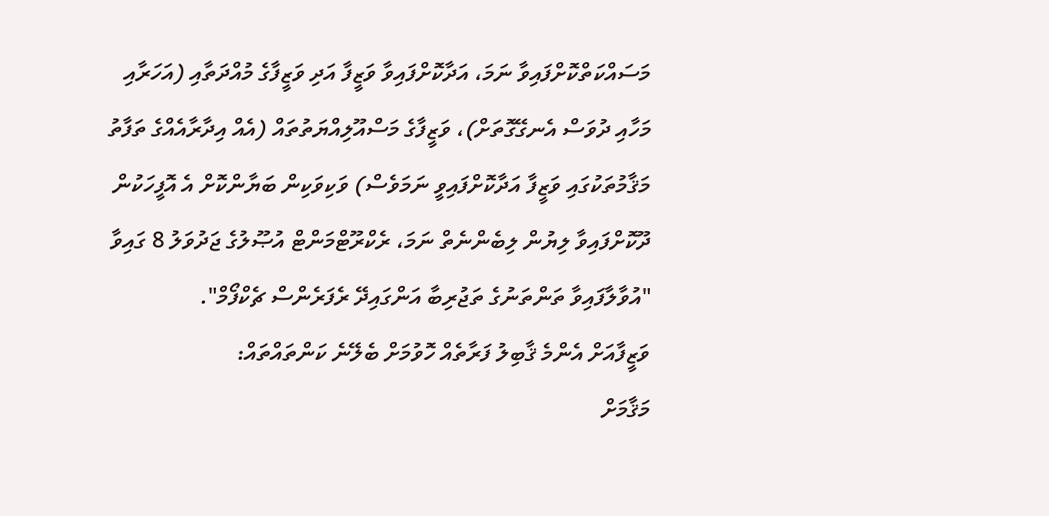މަސައްކަތްކޮށްފައިވާ ނަމަ، އަދާކޮށްފައިވާ ވަޒީފާ އަދި ވަޒީފާގެ މުއްދަތާއި (އަހަރާއި މަހާއި ދުވަސް އެނގޭގޮތަށް)، ވަޒީފާގެ މަސްއޫލިއްޔަތުތައް (އެއް އިދާރާއެއްގެ ތަފާތު މަޤާމުތަކުގައި ވަޒީފާ އަދާކޮށްފައިވީ ނަމަވެސް) ވަކިވަކިން ބަޔާންކޮށް އެ އޮފީހަކުން ދޫކޮށްފައިވާ ލިޔުން ލިބެންނެތް ނަމަ، ރެކްރޫޓްމަންޓް އުޞޫލުގެ ޖަދުވަލު 8 ގައިވާ "އުވާލާފައިވާ ތަންތަނުގެ ތަޖުރިބާ އަންގައިދޭ ރެފަރެންސް ޗެކްފޯމް".
ވަޒީފާއަށް އެންމެ ޤާބިލު ފަރާތެއް ހޮވުމަށް ބެލޭނެ ކަންތައްތައް:
މަޤާމަށް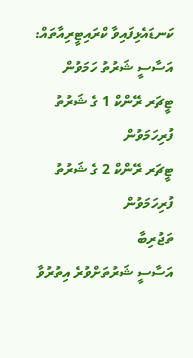ކަނޑައެޅިފައިވާ ކްރައިޓީރިއާތައް:
އަސާސީ ޝަރުތު ހަމަވުން
ޓީޗަރ ރޭންކް 1 ގެ ޝަރުތު ފުރިހަމަވުން
ޓީޗަރ ރޭންކް 2 ގެ ޝަރުތު ފުރިހަމަވުން
ތަޖުރިބާ
އަސާސީ ޝަރުތަށްވުރެ އިތުރުވާ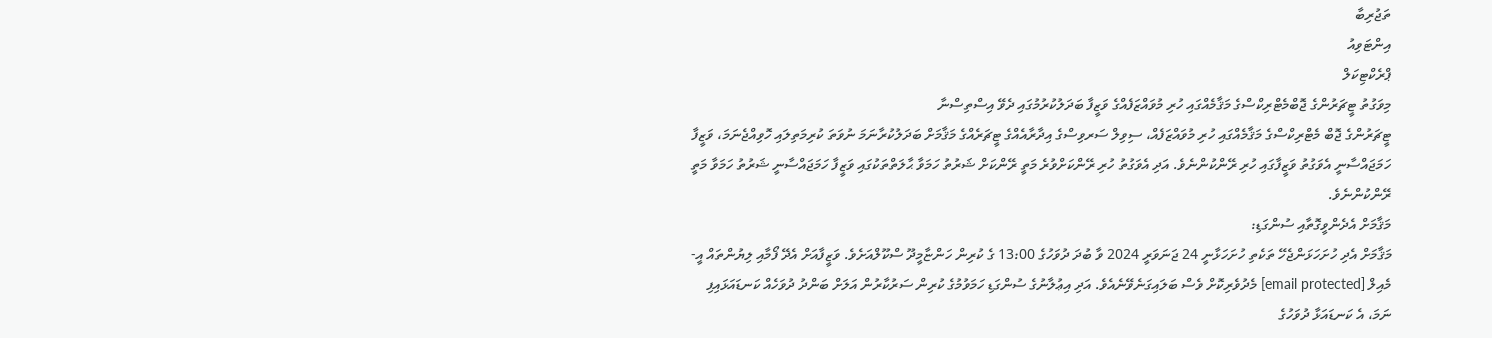ތަޖުރިބާ
އިންޓަވިއު
ޕްރެކްޓިކަލް
މިވަގުތު ޓީޗަރުންގެ ޖޮބްމެޓްރިކްސްގެ މަޤާމެއްގައި ހުރި މުވައްޒަފެއްގެ ވަޒީފާ ބަދަލުކުރުމުގައި ދެވޭ އިސްތިސްނާ
ޓީޗަރުންގެ ޖޮބް މެޓްރިކްސްގެ މަޤާމެއްގައި ހުރި މުވައްޒަފެއް، ސިވިލް ސަރވިސްގެ އިދާރާއެއްގެ ޓީޗަރެއްގެ މަޤާމަށް ބަދަލުކުރާނަމަ ނުވަތަ ކުރިމަތިލައި ހޮވިއްޖެނަމަ، ވަޒީފާ ހަމަޖައްސާނީ އެވަގުތު ވަޒީފާގައި ހުރި ރޭންކުންނެވެ. އަދި އެވަގުތު ހުރި ރޭންކަށްވުރެ މަތީ ރޭންކަށް ޝަރުތު ހަމަވާ ޙާލަތްތަކުގައި ވަޒީފާ ހަމަޖައްސާނީ ޝަރުތު ހަމަވާ މަތީ ރޭންކުންނެވެ.
މަޤާމަށް އެދެންވީގޮތާއި ސުންގަޑި:
މަޤާމަށް އެދި ހުށަހަޅަންޖެހޭ ތަކެތި ހުށަހަޅާނީ 24 ޖަނަވަރީ 2024 ވާ ބުދަ ދުވަހުގެ 13:00 ގެ ކުރިން ހަންޏާމީދޫ ސްކޫލްއަށެވެ. ވަޒީފާއަށް އެދޭ ފޯމާއި ލިޔުންތައް އީ-މެއިލް [email protected] މެދުވެރިކޮށް ވެސް ބަލައިގަނެވޭނެއެވެ. އަދި އިޢުލާނުގެ ސުންގަޑި ހަމަވުމުގެ ކުރިން ސަރުކާރުން އަލަށް ބަންދު ދުވަހެއް ކަނޑައަޅައިފި ނަމަ، އެ ކަނޑައަޅާ ދުވަހުގެ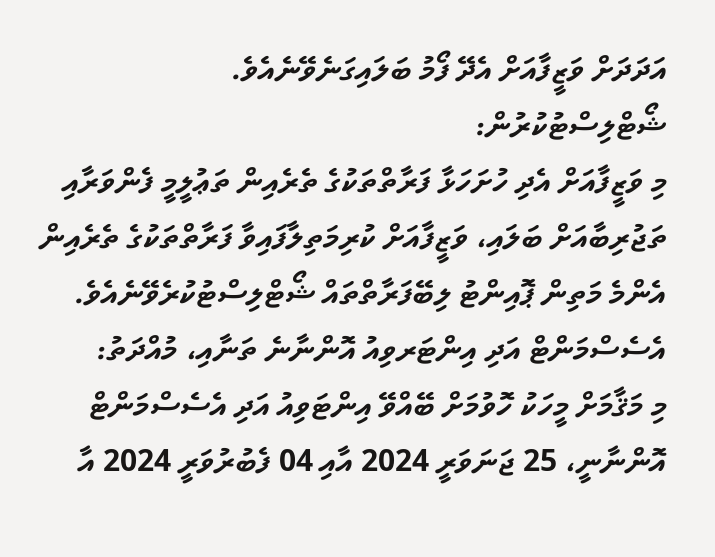އަދަދަށް ވަޒީފާއަށް އެދޭ ފޯމު ބަލައިގަނެވޭނެއެވެ.
ޝޯޓްލިސްޓުކުރުން:
މި ވަޒީފާއަށް އެދި ހުށަހަޅާ ފަރާތްތަކުގެ ތެރެއިން ތަޢުލީމީ ފެންވަރާއި ތަޖުރިބާއަށް ބަލައި، ވަޒީފާއަށް ކުރިމަތިލާފައިވާ ފަރާތްތަކުގެ ތެރެއިން އެންމެ މަތިން ޕޮއިންޓު ލިބޭފަރާތްތައް ޝޯޓްލިސްޓުކުރެވޭނެއެވެ.
އެސެސްމަންޓް އަދި އިންޓަރވިއު އޮންނާނެ ތަނާއި، މުއްދަތު:
މި މަޤާމަށް މީހަކު ހޮވުމަށް ބޭއްވޭ އިންޓަވިއު އަދި އެސެސްމަންޓް އޮންނާނީ، 25 ޖަނަވަރީ 2024 އާއި 04 ފެބުރުވަރީ 2024 އާ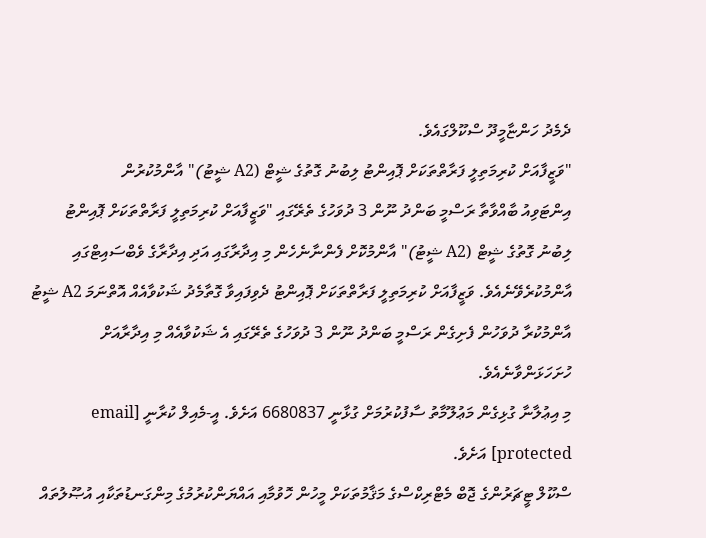ދެމެދު ހަންޏާމީދޫ ސްކޫލްގައެވެ.
"ވަޒީފާއަށް ކުރިމަތިލީ ފަރާތްތަކަށް ޕޮއިންޓު ލިބުނު ގޮތުގެ ޝީޓް (A2 ޝީޓު)" އާންމުކުރުން
އިންޓަވިއު ބާއްވާތާ ރަސްމީ ބަންދު ނޫން 3 ދުވަހުގެ ތެރޭގައި "ވަޒީފާއަށް ކުރިމަތިލީ ފަރާތްތަކަށް ޕޮއިންޓު ލިބުނު ގޮތުގެ ޝީޓް (A2 ޝީޓު)" އާންމުކޮށް ފެންނާނެހެން މި އިދާރާގައި އަދި އިދާރާގެ ވެބްސައިޓްގައި އާންމުކުރެވޭނެއެވެ. ވަޒީފާއަށް ކުރިމަތިލީ ފަރާތްތަކަށް ޕޮއިންޓު ދެވިފައިވާ ގޮތާމެދު ޝަކުވާއެއް އޮތްނަމަ A2 ޝީޓު އާންމުކުރާ ދުވަހުން ފެށިގެން ރަސްމީ ބަންދު ނޫން 3 ދުވަހުގެ ތެރޭގައި އެ ޝަކުވާއެއް މި އިދާރާއަށް ހުށަހަޅަންވާނެއެވެ.
މި އިޢުލާނާ ގުޅިގެން މަޢުލޫމާތު ސާފުކުރުމަށް ގުޅާނީ 6680837 އަށެވެ. އީ-މެއިލް ކުރާނީ [email protected] އަށެވެ.
ސްކޫލް ޓީޗަރުންގެ ޖޮބް މެޓްރިކްސްގެ މަޤާމުތަކަށް މީހުން ހޮވުމާއި އައްޔަންކުރުމުގެ މިންގަނޑުތަކާއި އުޞޫލުތައް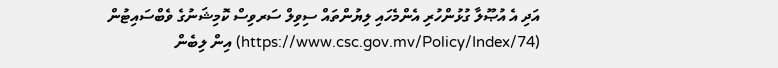އަދި އެ އުޞޫލާ ގުޅުންހުރި އެންމެހައި ލިޔުންތައް ސިވިލް ސަރވިސް ކޮމިޝަނުގެ ވެބްސައިޓުން (https://www.csc.gov.mv/Policy/Index/74) އިން ލިބެން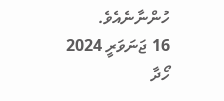ހުންނާނެއެވެ.
16 ޖަނަވަރީ 2024
ހޯދާ